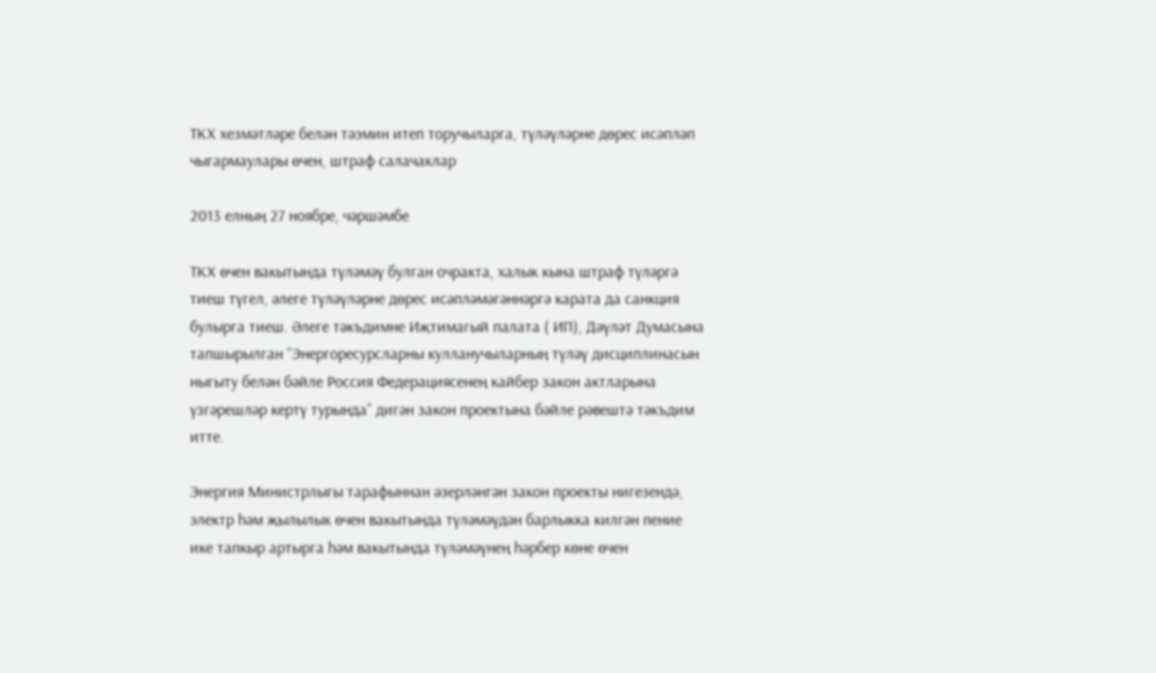ТКХ хезмәтләре белән тәэмин итеп торучыларга, түләүләрне дөрес исәпләп чыгармаулары өчен, штраф салачаклар

2013 елның 27 ноябре, чәршәмбе

ТКХ өчен вакытында түләмәү булган очракта, халык кына штраф түләргә тиеш түгел, әлеге түләүләрне дөрес исәпләмәгәннәргә карата да санкция булырга тиеш. Әлеге тәкъдимне Иҗтимагый палата ( ИП), Дәүләт Думасына тапшырылган “Энергоресурсларны кулланучыларның түләү дисциплинасын ныгыту белән бәйле Россия Федерациясенең кайбер закон актларына үзгәрешләр кертү турында” дигән закон проектына бәйле рәвештә тәкъдим итте.

Энергия Министрлыгы тарафыннан әзерләнгән закон проекты нигезендә, электр һәм җылылык өчен вакытында түләмәүдән барлыкка килгән пение ике тапкыр артырга һәм вакытында түләмәүнең һәрбер көне өчен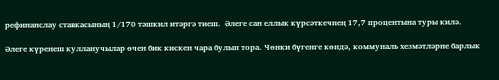рефинанслау ставкасының 1/170 тәшкил итәргә тиеш.  Әлеге сан еллык күрсәткечнең 17,7 процентына туры килә.

Әлеге күренеш кулланучылар өчен бик кискен чара булып тора. Чөнки бүгенге көндә, коммуналь хезмәтләрне барлык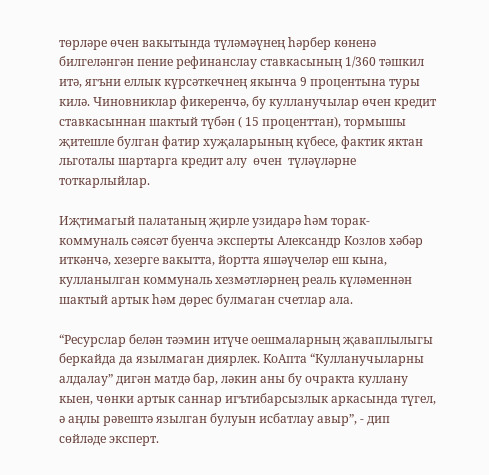төрләре өчен вакытында түләмәүнең һәрбер көненә билгеләнгән пение рефинанслау ставкасының 1/360 тәшкил итә, ягъни еллык күрсәткечнең якынча 9 процентына туры килә. Чиновниклар фикеренчә, бу кулланучылар өчен кредит ставкасыннан шактый түбән ( 15 проценттан), тормышы җитешле булган фатир хуҗаларының күбесе, фактик яктан льготалы шартарга кредит алу  өчен  түләүләрне тоткарлыйлар.

Иҗтимагый палатаның җирле узидарә һәм торак-коммуналь сәясәт буенча эксперты Александр Козлов хәбәр иткәнчә, хезерге вакытта, йортта яшәүчеләр еш кына, кулланылган коммуналь хезмәтләрнең реаль күләменнән шактый артык һәм дөрес булмаган счетлар ала.

“Ресурслар белән тәэмин итүче оешмаларның җаваплылыгы беркайда да язылмаган диярлек. КоАпта “Кулланучыларны алдалау” дигән матдә бар, ләкин аны бу очракта куллану кыен, чөнки артык саннар игътибарсызлык аркасында түгел, ә аңлы рәвештә язылган булуын исбатлау авыр”, - дип сөйләде эксперт.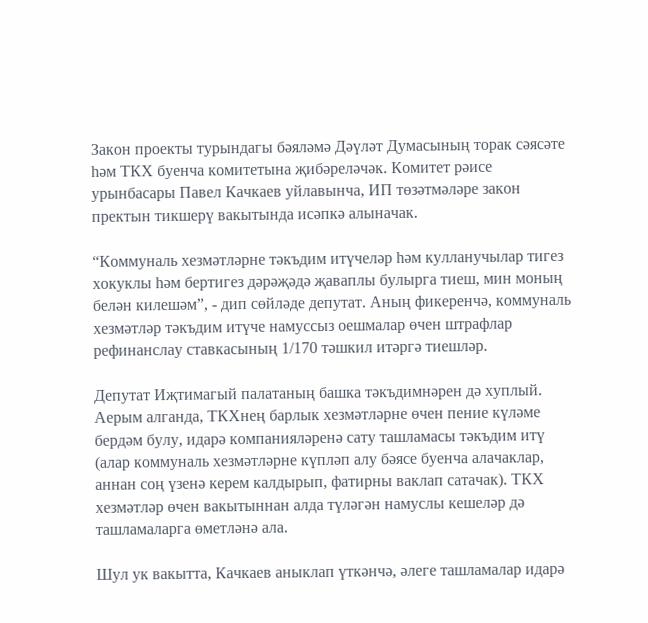Закон проекты турындагы бәяләмә Дәүләт Думасының торак сәясәте һәм ТКХ буенча комитетына җибәреләчәк. Комитет рәисе урынбасары Павел Качкаев уйлавынча, ИП төзәтмәләре закон пректын тикшерү вакытында исәпкә алыначак.

“Коммуналь хезмәтләрне тәкъдим итүчеләр һәм кулланучылар тигез хокуклы һәм бертигез дәрәҗәдә җаваплы булырга тиеш, мин моның белән килешәм”, - дип сөйләде депутат. Аның фикеренчә, коммуналь хезмәтләр тәкъдим итүче намуссыз оешмалар өчен штрафлар рефинанслау ставкасының 1/170 тәшкил итәргә тиешләр.

Депутат Иҗтимагый палатаның башка тәкъдимнәрен дә хуплый. Аерым алганда, ТКХнең барлык хезмәтләрне өчен пение күләме бердәм булу, идарә компанияләренә сату ташламасы тәкъдим итү (алар коммуналь хезмәтләрне күпләп алу бәясе буенча алачаклар, аннан соң үзенә керем калдырып, фатирны ваклап сатачак). ТКХ хезмәтләр өчен вакытыннан алда түләгән намуслы кешеләр дә ташламаларга өметләнә ала.

Шул ук вакытта, Качкаев аныклап үткәнчә, әлеге ташламалар идарә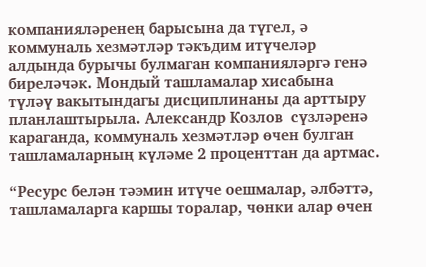компанияләренең барысына да түгел, ә коммуналь хезмәтләр тәкъдим итүчеләр алдында бурычы булмаган компанияләргә генә биреләчәк. Мондый ташламалар хисабына түләү вакытындагы дисциплинаны да арттыру планлаштырыла. Александр Козлов  сүзләренә караганда, коммуналь хезмәтләр өчен булган ташламаларның күләме 2 проценттан да артмас.

“Ресурс белән тәэмин итүче оешмалар, әлбәттә, ташламаларга каршы торалар, чөнки алар өчен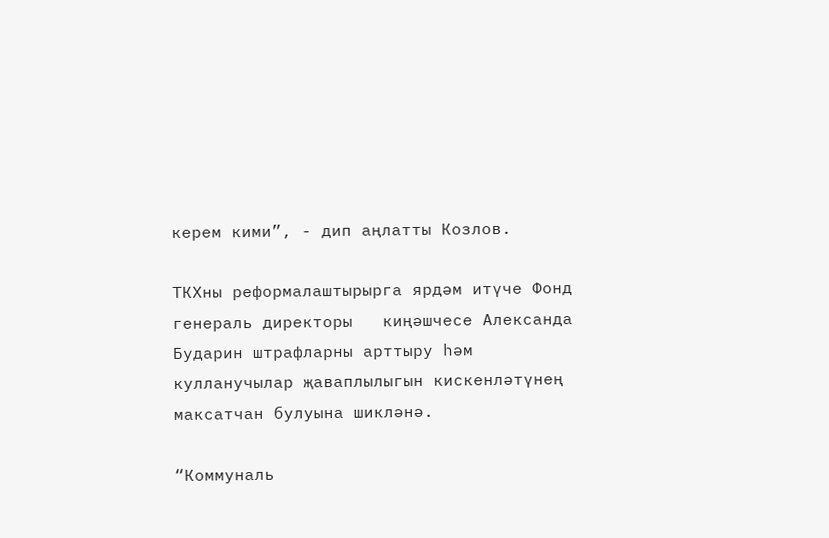керем кими”, - дип аңлатты Козлов.

ТКХны реформалаштырырга ярдәм итүче Фонд генераль директоры   киңәшчесе Александа Бударин штрафларны арттыру һәм кулланучылар җаваплылыгын кискенләтүнең максатчан булуына шикләнә.

“Коммуналь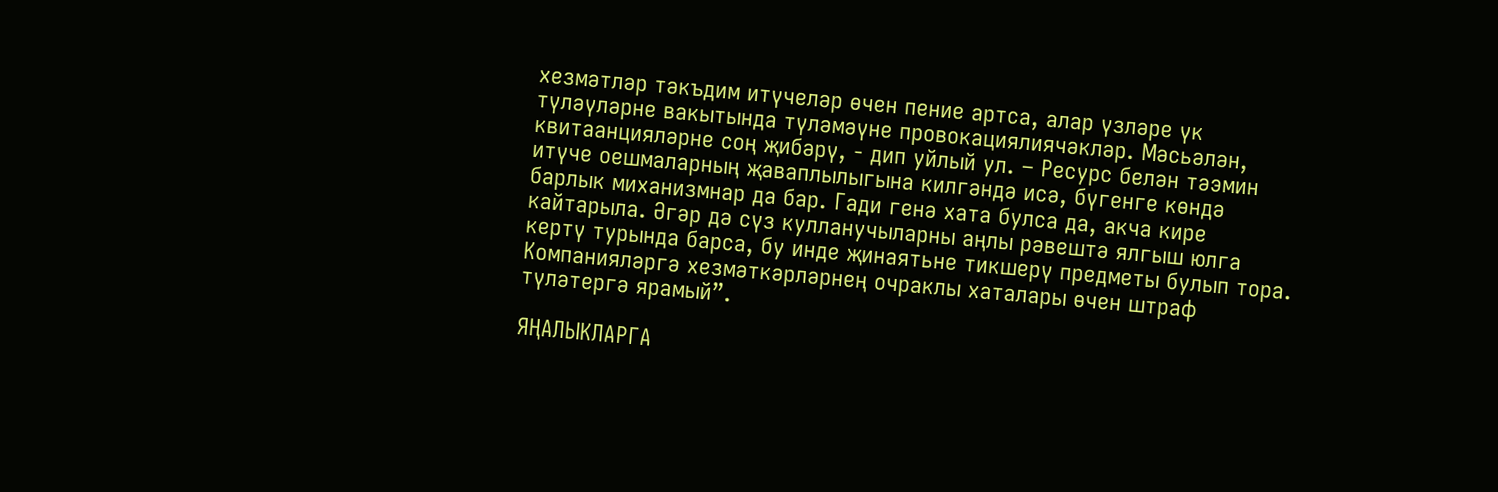хезмәтләр тәкъдим итүчеләр өчен пение артса, алар үзләре үк түләүләрне вакытында түләмәүне провокациялиячәкләр. Мәсьәлән,  квитаанцияләрне соң җибәрү, - дип уйлый ул. – Ресурс белән тәэмин итүче оешмаларның җаваплылыгына килгәндә исә, бүгенге көндә барлык миханизмнар да бар. Гади генә хата булса да, акча кире кайтарыла. Әгәр дә сүз кулланучыларны аңлы рәвештә ялгыш юлга кертү турында барса, бу инде җинаятьне тикшерү предметы булып тора. Компанияләргә хезмәткәрләрнең очраклы хаталары өчен штраф түләтергә ярамый”.

ЯҢАЛЫКЛАРГА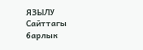ЯЗЫЛУ
Сайттагы барлык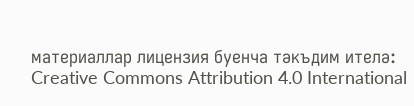материаллар лицензия буенча тәкъдим ителә:
Creative Commons Attribution 4.0 International